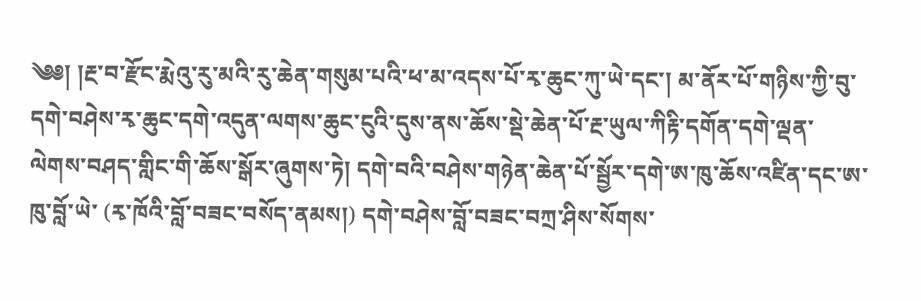༄༅། །རྔ་བ་རྫོང་རྨེའུ་རུ་མའི་རུ་ཆེན་གསུམ་པའི་ཕ་མ་འདས་པོ་རྭ་ཆུང་ཀུ་ཡེ་དང་། མ་ནོར་པོ་གཉིས་ཀྱི་བུ་དགེ་བཤེས་རྭ་ཆུང་དགེ་འདུན་ལགས་ཆུང་ངུའི་དུས་ནས་ཆོས་སྡེ་ཆེན་པོ་རྔ་ཡུལ་ཀིརྟི་དགོན་དགེ་ལྡན་ལེགས་བཤད་གླིང་གི་ཆོས་སྒོར་ཞུགས་ཏེ། དགེ་བའི་བཤེས་གཉེན་ཆེན་པོ་སྦྱོར་དགེ་ཨ་ཁུ་ཆོས་འཛིན་དང་ཨ་ཁུ་བློ་ཡེ་ (རྭ་ཁོའི་བློ་བཟང་བསོད་ནམས།) དགེ་བཤེས་བློ་བཟང་བཀྲ་ཤིས་སོགས་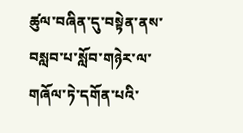ཚུལ་བཞིན་དུ་བསྟེན་ནས་བསླབ་པ་སློབ་གཉེར་ལ་གཞོལ་ཏེ་དགོན་པའི་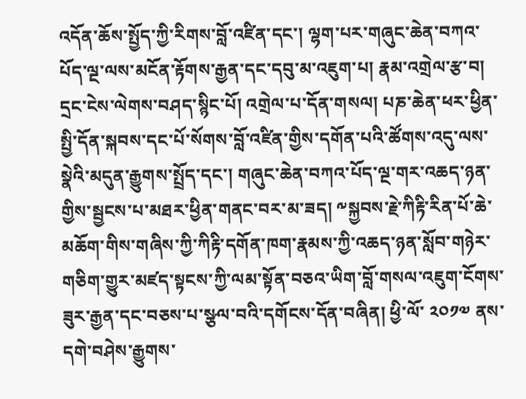འདོན་ཆོས་སྤྱོད་ཀྱི་རིགས་བློ་འཛིན་དང་། ལྷག་པར་གཞུང་ཆེན་བཀའ་པོད་ལྔ་ལས་མངོན་རྟོགས་རྒྱན་དང་དབུ་མ་འཇུག་པ། རྣམ་འགྲེལ་རྩ་བ། དྲང་ངེས་ལེགས་བཤད་སྙིང་པོ། འགྲེལ་པ་དོན་གསལ། པཎ་ཆེན་ཕར་ཕྱིན་སྤྱི་དོན་སྐབས་དང་པོ་སོགས་བློ་འཛིན་གྱིས་དགོན་པའི་ཚོགས་འདུ་ལས་སྣེའི་མདུན་རྒྱུགས་སྤྲོད་དང་། གཞུང་ཆེན་བཀའ་པོད་ལྔ་གར་འཆད་ཉན་གྱིས་སྦྱངས་པ་མཐར་ཕྱིན་གནང་བར་མ་ཟད། ༸སྐྱབས་རྗེ་ཀིརྟི་རིན་པོ་ཆེ་མཆོག་གིས་གཞིས་ཀྱི་ཀིརྟི་དགོན་ཁག་རྣམས་ཀྱི་འཆད་ཉན་སློབ་གཉེར་གཅིག་གྱུར་མཛད་སྟངས་ཀྱི་ལམ་སྟོན་བཅའ་ཡིག་བློ་གསལ་འཇུག་ངོགས་ཟུར་རྒྱན་དང་བཅས་པ་སྩལ་བའི་དགོངས་དོན་བཞིན། ཕྱི་ལོ་ ༢༠༡༧ ནས་དགེ་བཤེས་རྒྱུགས་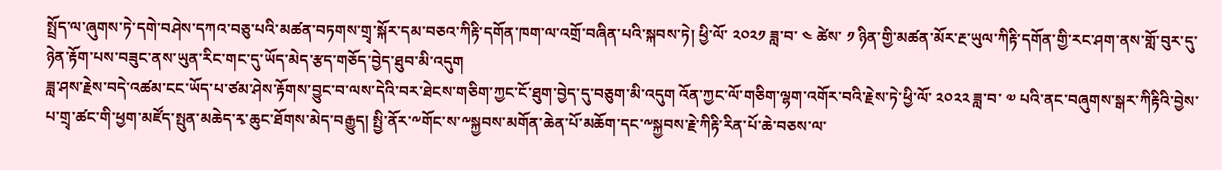སྤྲོད་ལ་ཞུགས་ཏེ་དགེ་བཤེས་དཀའ་བཅུ་པའི་མཚན་བཏགས་གྲྭ་སྐོར་དམ་བཅའ་ཀིརྟི་དགོན་ཁག་ལ་འགྲོ་བཞིན་པའི་སྐབས་ཏེ། ཕྱི་ལོ་ ༢༠༢༡ ཟླ་བ་ ༤ ཚེས་ ༡ ཉིན་གྱི་མཚན་མོར་རྔ་ཡུལ་ཀིརྟི་དགོན་གྱི་རང་ཤག་ནས་གློ་བུར་དུ་ཉེན་རྟོག་པས་བཟུང་ནས་ཡུན་རིང་གང་དུ་ཡོད་མེད་རྩད་གཅོད་བྱེད་ཐུབ་མི་འདུག
ཟླ་ཤས་རྗེས་བདེ་འཚམ་ངང་ཡོད་པ་ཙམ་ཤེས་རྟོགས་བྱུང་བ་ལས་དེའི་བར་ཐེངས་གཅིག་ཀྱང་ངོ་ཐུག་བྱེད་དུ་བཅུག་མི་འདུག འོན་ཀྱང་ལོ་གཅིག་ལྷག་འགོར་བའི་རྗེས་ཏེ་ཕྱི་ལོ་ ༢༠༢༢ ཟླ་བ་ ༧ པའི་ནང་བཞུགས་སྒར་ཀིརྟིའི་བྱེས་པ་གྲྭ་ཚང་གི་ཕྱག་མཛོད་སྤུན་མཆེད་རྭ་ཆུང་ཐོགས་མེད་བརྒྱུད། སྤྱི་ནོར་༸གོང་ས་༸སྐྱབས་མགོན་ཆེན་པོ་མཆོག་དང་༸སྐྱབས་རྗེ་ཀིརྟི་རིན་པོ་ཆེ་བཅས་ལ་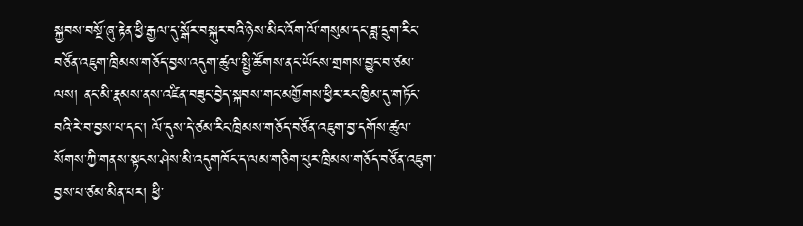སྐྱབས་བསྔོ་ཞུ་རྟེན་ཕྱི་རྒྱལ་དུ་སྒོར་བསྐུར་བའི་ཉེས་མིང་འོག་ལོ་གསུམ་དང་ཟླ་དྲུག་རིང་བཙོན་འཇུག་ཁྲིམས་གཅོད་བྱས་འདུག་ཚུལ་སྤྱི་ཚོགས་ནང་ཡོངས་གྲགས་བྱུང་བ་ཙམ་ལས། ནང་མི་རྣམས་ནས་འཛིན་བཟུང་བྱེད་སྐབས་གང་མགྱོགས་ཕྱིར་རང་ཁྱིམ་དུ་གཏོང་བའི་རེ་བ་བྱས་པ་དང་། ལོ་དུས་དེ་ཙམ་རིང་ཁྲིམས་གཅོད་བཙོན་འཇུག་བྱ་དགོས་ཚུལ་སོགས་ཀྱི་གནས་སྟངས་ཤེས་མི་འདུགཁོང་ད་ལམ་གཅིག་པུར་ཁྲིམས་གཅོད་བཙོན་འཇུག་བྱས་པ་ཙམ་མིན་པར། ཕྱི་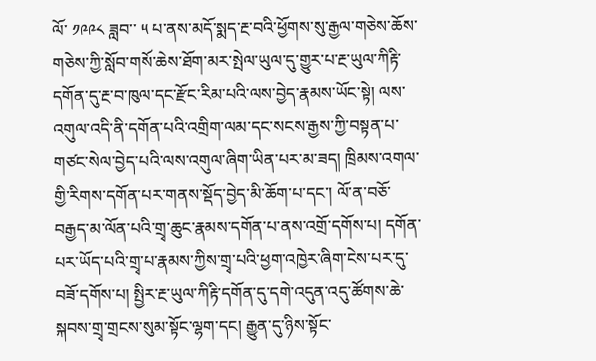ལོ་ ༡༩༩༨ ཟླབ་་ ༥ པ་ནས་མདོ་སྨད་རྔ་བའི་ཕྱོགས་སུ་རྒྱལ་གཅེས་ཆོས་གཅེས་ཀྱི་སློབ་གསོ་ཆེས་ཐོག་མར་སྤེལ་ཡུལ་དུ་གྱུར་པ་རྔ་ཡུལ་ཀིརྟི་དགོན་དུ་རྔ་བ་ཁུལ་དང་རྫོང་རིམ་པའི་ལས་བྱེད་རྣམས་ཡོང་སྟེ། ལས་འགུལ་འདི་ནི་དགོན་པའི་འགྲིག་ལམ་དང་སངས་རྒྱས་ཀྱི་བསྟན་པ་གཙང་སེལ་བྱེད་པའི་ལས་འགུལ་ཞིག་ཡིན་པར་མ་ཟད། ཁྲིམས་འགལ་གྱི་རིགས་དགོན་པར་གནས་སྡོད་བྱེད་མི་ཆོག་པ་དང་། ལོ་ན་བཅོ་བརྒྱད་མ་ལོན་པའི་གྲྭ་ཆུང་རྣམས་དགོན་པ་ནས་འགྲོ་དགོས་པ། དགོན་པར་ཡོད་པའི་གྲྭ་པ་རྣམས་ཀྱིས་གྲྭ་པའི་ཕྱག་འཁྱེར་ཞིག་ངེས་པར་དུ་བཟོ་དགོས་པ། སྤྱིར་རྔ་ཡུལ་ཀིརྟི་དགོན་དུ་དགེ་འདུན་འདུ་ཚོགས་ཆེ་སྐབས་གྲྭ་གྲངས་སུམ་སྟོང་ལྷག་དང། རྒྱུན་དུ་ཉིས་སྟོང་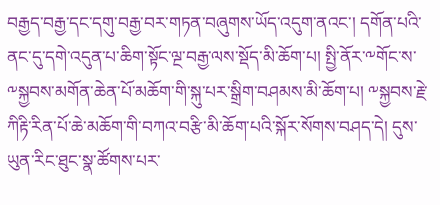བརྒྱད་བརྒྱ་དང་དགུ་བརྒྱ་བར་གཏན་བཞུགས་ཡོད་འདུག་ནའང་། དགོན་པའི་ནང་དུ་དགེ་འདུན་པ་ཆིག་སྟོང་ལྔ་བརྒྱ་ལས་སྡོད་མི་ཆོག་པ། སྤྱི་ནོར་༸གོང་ས་༸སྐྱབས་མགོན་ཆེན་པོ་མཆོག་གི་སྐུ་པར་སྒྲིག་བཤམས་མི་ཆོག་པ། ༸སྐྱབས་རྗེ་ཀིརྟི་རིན་པོ་ཆེ་མཆོག་གི་བཀའ་བརྩི་མི་ཆོག་པའི་སྐོར་སོགས་བཤད་དེ། དུས་ཡུན་རིང་ཐུང་སྣ་ཚོགས་པར་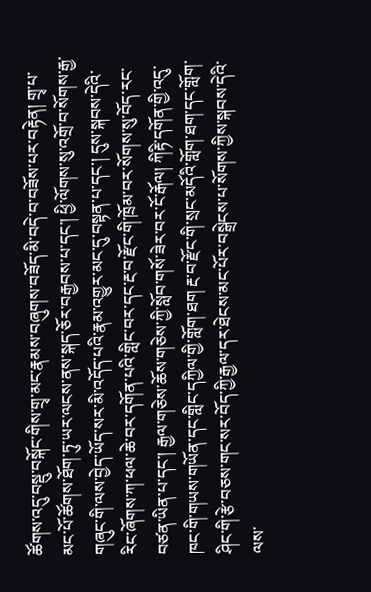ཚོགས་འདུ་བསྡུ་བསྐོང་གིས་གྲྭ་མང་རྣམས་བཞུགས་བཟོད་མི་བདེ་བ་བཟོས་པར་བརྟེན། གྲྭ་པ་མང་པོ་ཚོགས་ཐོག་ཏུ་ཡར་ལངས་ནས་སྐད་ཅོར་བརྒྱབས་པ་དང་། ཕྱི་ལོགས་སུ་འགྲོ་བ་སོགས་རྒྱ་གཞུང་གི་ལས་བྱེད་ཡོད་སར་མི་འདོད་པའི་རྣམ་འགྱུར་མང་དུ་བསྟན་པ་དང་། དུས་སྐབས་དེའི་རིང་ཞོགས་ཀ་ཕལ་ཆེ་བར་དགོན་པའི་གླིང་བར་དང་རྔ་བ་རྫོང་གི་ཁྲོམ་བར་སོགས་སུ་བོད་རང་བཙན་ཡིན་པ་དང་། རྒྱལ་གཅེས་ཆོས་གཅེས་ཀྱི་སློབ་གསོ་ཟེར་བར་ངོ་རྒོལ། ཀིརྟི་དགོན་གྱི་འདུ་ཁང་གི་གཡས་གཡོན་དང་གླིང་དཀྱིལ་གྱི་གློག་ཐག རྔ་བ་རྫོང་གི་སྲང་མདོའི་གློག་ཐག་དང་གློག་ཤིང་གི་རྩེ་བཅས་གང་སར་བོད་ཀྱི་རྒྱལ་དར་ཐེངས་མང་པོར་བསྒྲེངས་པ་སོགས་ཀྱིས་སྐབས་དེའི་ལས་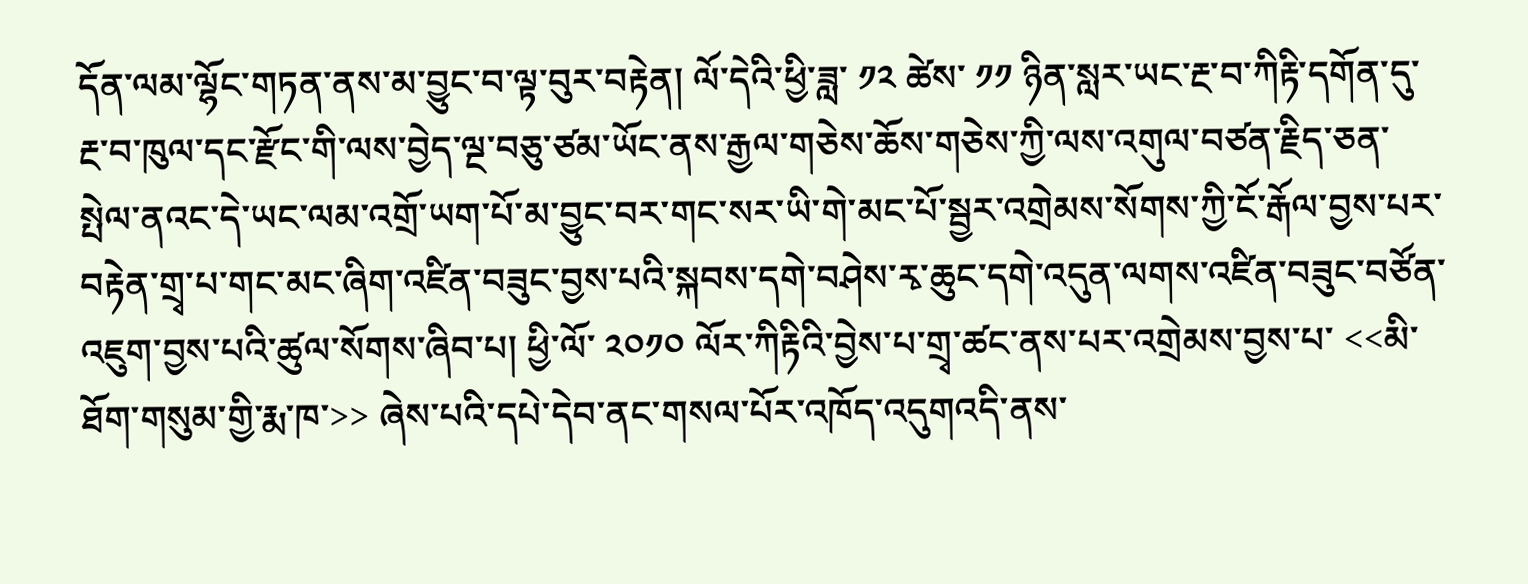དོན་ལམ་ལྷོང་གཏན་ནས་མ་བྱུང་བ་ལྟ་བུར་བརྟེན། ལོ་དེའི་ཕྱི་ཟླ་ ༡༢ ཚེས་ ༡༡ ཉིན་སླར་ཡང་རྔ་བ་ཀིརྟི་དགོན་དུ་རྔ་བ་ཁུལ་དང་རྫོང་གི་ལས་བྱེད་ལྔ་བཅུ་ཙམ་ཡོང་ནས་རྒྱལ་གཅེས་ཆོས་གཅེས་ཀྱི་ལས་འགུལ་བཙན་རྗིད་ཅན་སྤེལ་ནའང་དེ་ཡང་ལམ་འགྲོ་ཡག་པོ་མ་བྱུང་བར་གང་སར་ཡི་གེ་མང་པོ་སྦྱར་འགྲེམས་སོགས་ཀྱི་ངོ་རྒོལ་བྱས་པར་བརྟེན་གྲྭ་པ་གང་མང་ཞིག་འཛིན་བཟུང་བྱས་པའི་སྐབས་དགེ་བཤེས་རྭ་ཆུང་དགེ་འདུན་ལགས་འཛིན་བཟུང་བཙོན་འཇུག་བྱས་པའི་ཚུལ་སོགས་ཞིབ་པ། ཕྱི་ལོ་ ༢༠༡༠ ལོར་ཀིརྟིའི་བྱེས་པ་གྲྭ་ཚང་ནས་པར་འགྲེམས་བྱས་པ་ <<མི་ཐོག་གསུམ་གྱི་རྨ་ཁ་>> ཞེས་པའི་དཔེ་དེབ་ནང་གསལ་པོར་འཁོད་འདུགའདི་ནས་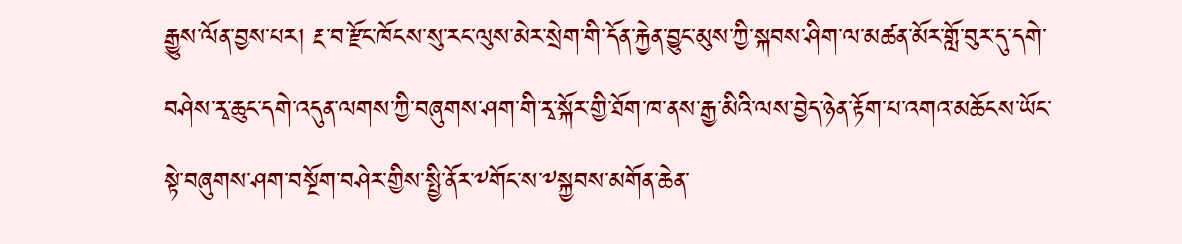རྒྱུས་ལོན་བྱས་པར། རྔ་བ་རྫོང་ཁོངས་སུ་རང་ལུས་མེར་སྲེག་གི་དོན་རྐྱེན་བྱུང་མུས་ཀྱི་སྐབས་ཤིག་ལ་མཚན་མོར་གློ་བུར་དུ་དགེ་བཤེས་རྭ་ཆུང་དགེ་འདུན་ལགས་ཀྱི་བཞུགས་ཤག་གི་རྭ་སྐོར་གྱི་ཐོག་ཁ་ནས་རྒྱ་མིའི་ལས་བྱེད་ཉེན་རྟོག་པ་འགའ་མཆོངས་ཡོང་སྟེ་བཞུགས་ཤག་བསྔོག་བཤེར་གྱིས་སྤྱི་ནོར་༸གོང་ས་༸སྐྱབས་མགོན་ཆེན་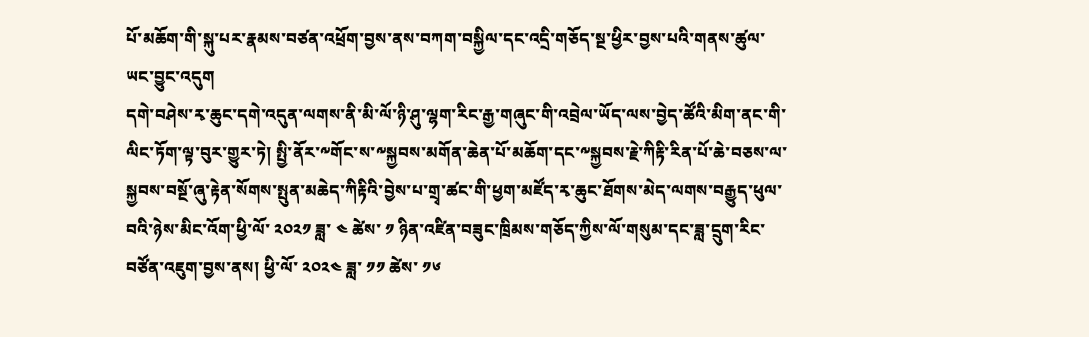པོ་མཆོག་གི་སྐུ་པར་རྣམས་བཙན་འཕྲོག་བྱས་ནས་བཀག་བསྐྱིལ་དང་འདྲི་གཅོད་སྔ་ཕྱིར་བྱས་པའི་གནས་ཚུལ་ཡང་བྱུང་འདུག
དགེ་བཤེས་རྭ་ཆུང་དགེ་འདུན་ལགས་ནི་མི་ལོ་ཉི་ཤུ་ལྷག་རིང་རྒྱ་གཞུང་གི་འབྲེལ་ཡོད་ལས་བྱེད་ཚོའི་མིག་ནང་གི་ལིང་ཏོག་ལྟ་བུར་གྱུར་ཏེ། སྤྱི་ནོར་༸གོང་ས་༸སྐྱབས་མགོན་ཆེན་པོ་མཆོག་དང་༸སྐྱབས་རྗེ་ཀིརྟི་རིན་པོ་ཆེ་བཅས་ལ་སྐྱབས་བསྔོ་ཞུ་རྟེན་སོགས་སྤུན་མཆེད་ཀིརྟིའི་བྱེས་པ་གྲྭ་ཚང་གི་ཕྱག་མཛོད་རྭ་ཆུང་ཐོགས་མེད་ལགས་བརྒྱུད་ཕུལ་བའི་ཉེས་མིང་འོག་ཕྱི་ལོ་ ༢༠༢༡ ཟླ་ ༤ ཚེས་ ༡ ཉིན་འཛིན་བཟུང་ཁྲིམས་གཅོད་ཀྱིས་ལོ་གསུམ་དང་ཟླ་དྲུག་རིང་བཙོན་འཇུག་བྱས་ནས། ཕྱི་ལོ་ ༢༠༢༤ ཟླ་ ༡༡ ཚེས་ ༡༦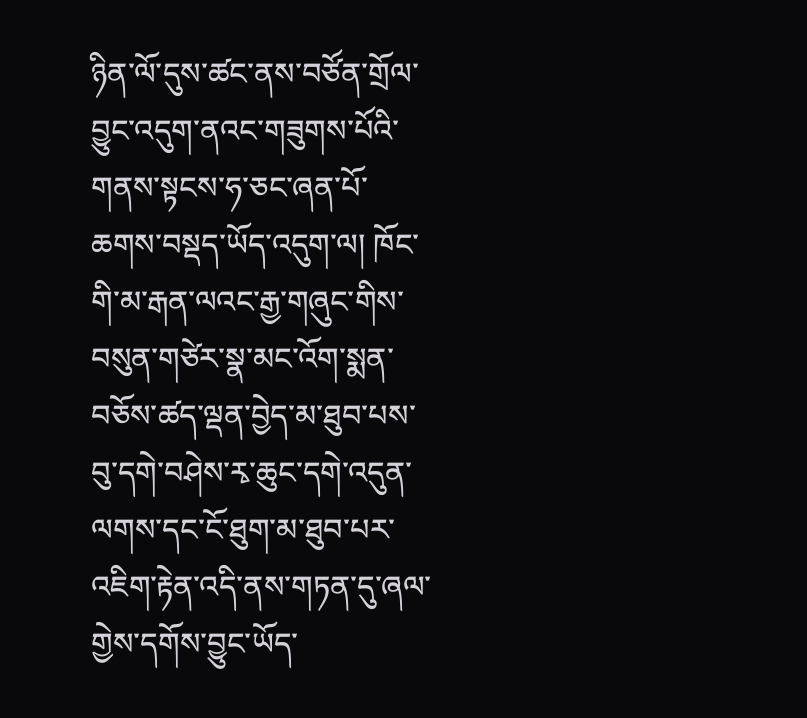ཉིན་ལོ་དུས་ཚང་ནས་བཙོན་གྲོལ་བྱུང་འདུག་ནའང་གཟུགས་པོའི་གནས་སྟངས་ཧ་ཅང་ཞན་པོ་ཆགས་བསྡད་ཡོད་འདུག་ལ། ཁོང་གི་མ་རྒན་ལའང་རྒྱ་གཞུང་གིས་བསུན་གཙེར་སྣ་མང་འོག་སྨན་བཅོས་ཚད་ལྡན་བྱེད་མ་ཐུབ་པས་བུ་དགེ་བཤེས་རྭ་ཆུང་དགེ་འདུན་ལགས་དང་ངོ་ཐུག་མ་ཐུབ་པར་འཇིག་རྟེན་འདི་ནས་གཏན་དུ་ཞལ་གྱེས་དགོས་བྱུང་ཡོད་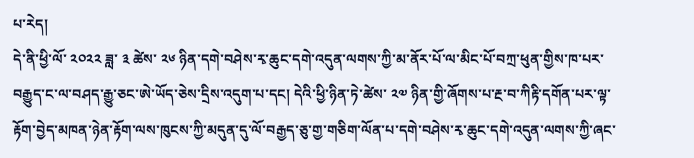པ་རེད།
དེ་ནི་ཕྱི་ལོ་ ༢༠༢༢ ཟླ་ ༣ ཚེས་ ༢༦ ཉིན་དགེ་བཤེས་རྭ་ཆུང་དགེ་འདུན་ལགས་ཀྱི་མ་ནོར་པོ་ལ་མིང་པོ་བཀྲ་ཕུན་གྱིས་ཁ་པར་བརྒྱུད་ང་ལ་བཤད་རྒྱུ་ཅང་ཨེ་ཡོད་ཅེས་དྲིས་འདུག་པ་དང། དེའི་ཕྱི་ཉིན་ཏེ་ཚེས་ ༢༧ ཉིན་གྱི་ཞོགས་པ་རྔ་བ་ཀིརྟི་དགོན་པར་ལྟ་རྟོག་བྱེད་མཁན་ཉེན་རྟོག་ལས་ཁུངས་ཀྱི་མདུན་དུ་ལོ་བརྒྱད་ཅུ་གྱ་གཅིག་ལོན་པ་དགེ་བཤེས་རྭ་ཆུང་དགེ་འདུན་ལགས་ཀྱི་ཞང་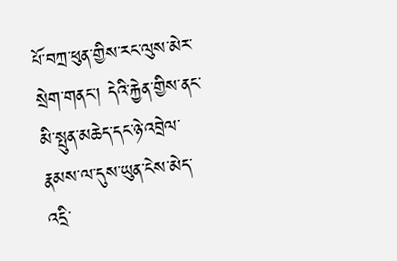པོ་བཀྲ་ཕུན་གྱིས་རང་ལུས་མེར་སྲེག་གནང་། དེའི་རྐྱེན་གྱིས་ནང་མི་སྤུན་མཆེད་དང་ཉེ་འབྲེལ་རྣམས་ལ་དུས་ཡུན་ངེས་མེད་འདྲི་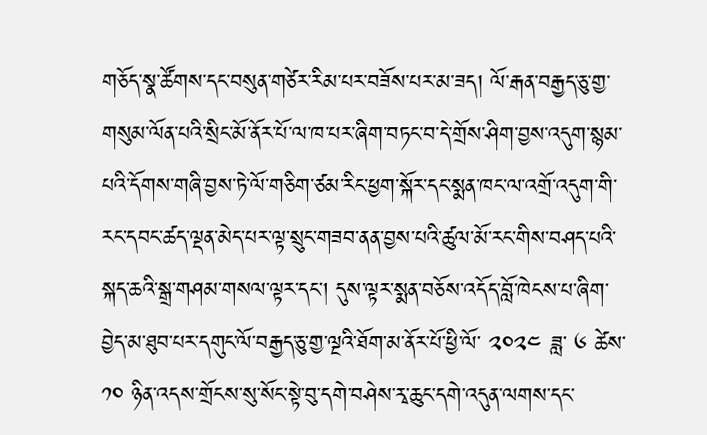གཅོད་སྣ་ཚོགས་དང་བསུན་གཙེར་རིམ་པར་བཟོས་པར་མ་ཟད། ལོ་རྒན་བརྒྱད་ཅུ་གྱ་གསུམ་ལོན་པའི་སྲིང་མོ་ནོར་པོ་ལ་ཁ་པར་ཞིག་བཏང་བ་དེ་གྲོས་ཤིག་བྱས་འདུག་སྙམ་པའི་དོགས་གཞི་བྱས་ཏེ་ལོ་གཅིག་ཙམ་རིང་ཕྱག་སྐོར་དང་སྨན་ཁང་ལ་འགྲོ་འདུག་གི་རང་དབང་ཚད་ལྡན་མེད་པར་ལྟ་སྲུང་གཟབ་ནན་བྱས་པའི་ཚུལ་མོ་རང་གིས་བཤད་པའི་སྐད་ཆའི་སྒྲ་གཤམ་གསལ་ལྟར་དང། དུས་ལྟར་སྨན་བཅོས་འདོད་བློ་ཁེངས་པ་ཞིག་བྱེད་མ་ཐུབ་པར་དགུང་ལོ་བརྒྱད་ཅུ་གྱ་ལྔའི་ཐོག་མ་ནོར་པོ་ཕྱི་ལོ་ ༢༠༢༤ ཟླ་ ༦ ཚེས་ ༡༠ ཉིན་འདས་གྲོངས་སུ་སོང་སྟེ་བུ་དགེ་བཤེས་རྭ་ཆུང་དགེ་འདུན་ལགས་དང་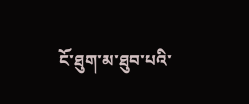ངོ་ཐུག་མ་ཐུབ་པའི་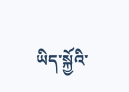ཡིད་སྐྱོའི་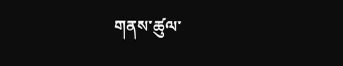གནས་ཚུལ་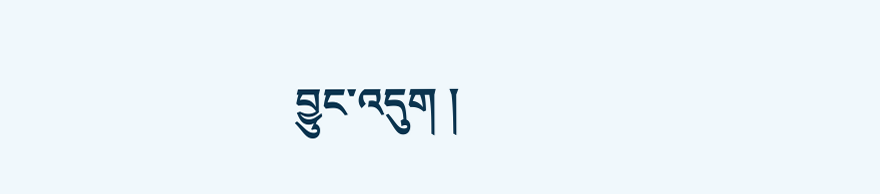བྱུང་འདུག །